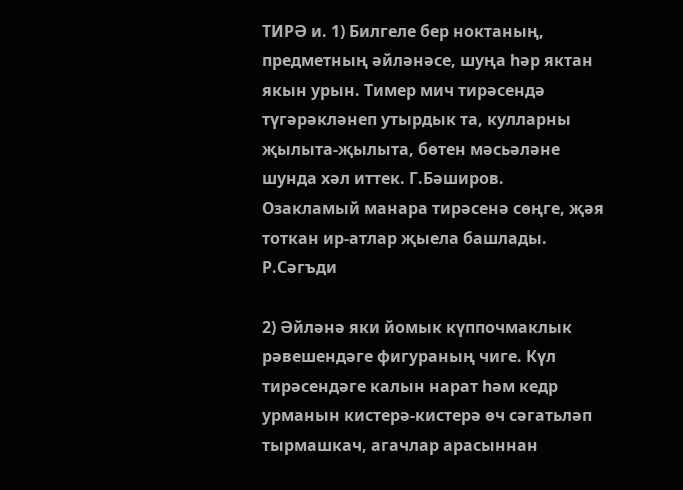ТИРӘ и. 1) Билгеле бер ноктаның, предметның әйләнәсе, шуңа һәр яктан якын урын. Тимер мич тирәсендә түгәрәкләнеп утырдык та, кулларны җылыта-җылыта, бөтен мәсьәләне шунда хәл иттек. Г.Бәширов. Озакламый манара тирәсенә сөңге, җәя тоткан ир-атлар җыела башлады. Р.Сәгъди

2) Әйләнә яки йомык күппочмаклык рәвешендәге фигураның чиге. Күл тирәсендәге калын нарат һәм кедр урманын кистерә-кистерә өч сәгатьләп тырмашкач, агачлар арасыннан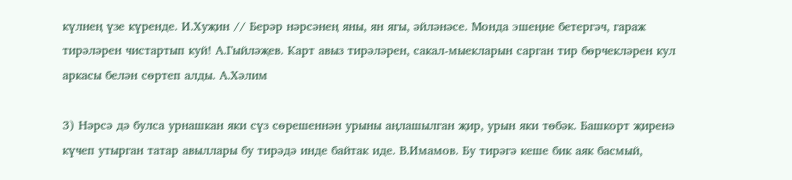күлнең үзе күренде. И.Хуҗин // Берәр нәрсәнең яны, ян ягы, әйләнәсе. Монда эшеңне бетергәч, гараж тирәләрен чистартып куй! А.Гыйләҗев. Карт авыз тирәләрен, сакал-мыекларын сарган тир бөрчекләрен кул аркасы белән сөртеп алды. А.Хәлим

3) Нәрсә дә булса урнашкан яки сүз сөрешеннән урыны аңлашылган җир, урын яки төбәк. Башкорт җиренә күчеп утырган татар авыллары бу тирәдә инде байтак иде. В.Имамов. Бу тирәгә кеше бик аяк басмый,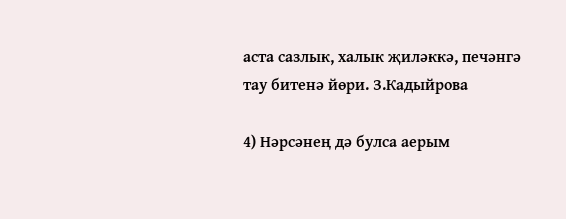аста сазлык, халык җиләккә, печәнгә тау битенә йөри. З.Кадыйрова

4) Нәрсәнең дә булса аерым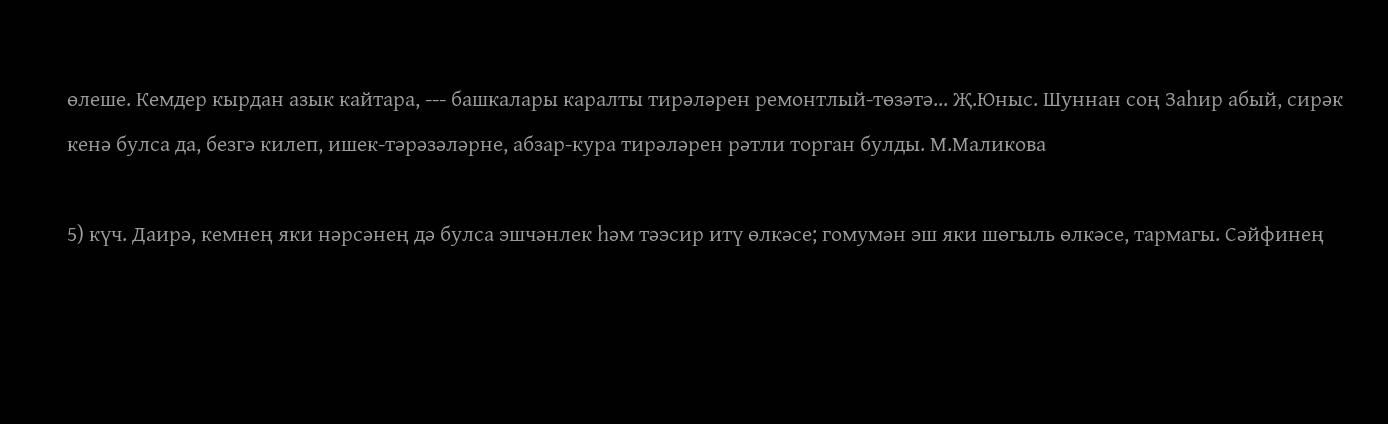өлеше. Кемдер кырдан азык кайтара, --- башкалары каралты тирәләрен ремонтлый-төзәтә... Җ.Юныс. Шуннан соң Заһир абый, сирәк кенә булса да, безгә килеп, ишек-тәрәзәләрне, абзар-кура тирәләрен рәтли торган булды. М.Маликова

5) күч. Даирә, кемнең яки нәрсәнең дә булса эшчәнлек һәм тәэсир итү өлкәсе; гомумән эш яки шөгыль өлкәсе, тармагы. Сәйфинең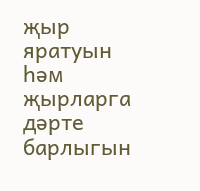җыр яратуын һәм җырларга дәрте барлыгын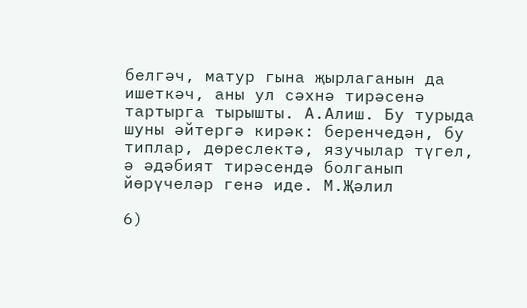белгәч, матур гына җырлаганын да ишеткәч, аны ул сәхнә тирәсенә тартырга тырышты. А.Алиш. Бу турыда шуны әйтергә кирәк: беренчедән, бу типлар, дөреслектә, язучылар түгел, ә әдәбият тирәсендә болганып йөрүчеләр генә иде. М.Җәлил

6)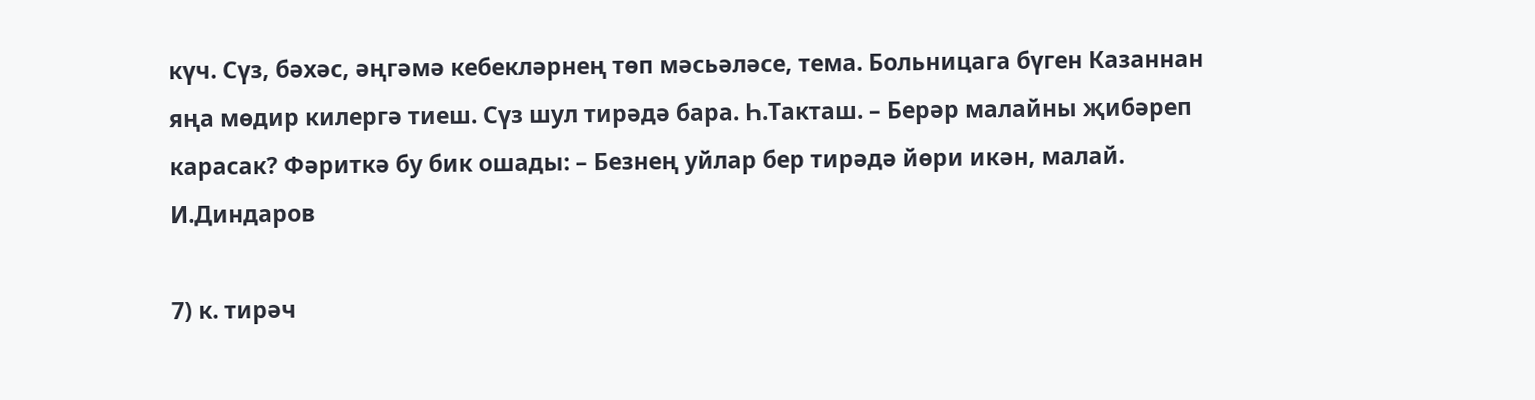күч. Сүз, бәхәс, әңгәмә кебекләрнең төп мәсьәләсе, тема. Больницага бүген Казаннан яңа мөдир килергә тиеш. Сүз шул тирәдә бара. Һ.Такташ. – Берәр малайны җибәреп карасак? Фәриткә бу бик ошады: – Безнең уйлар бер тирәдә йөри икән, малай. И.Диндаров

7) к. тирәч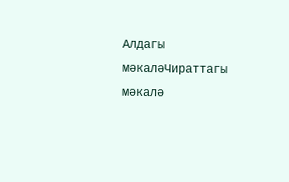Алдагы мәкаләЧираттагы мәкалә